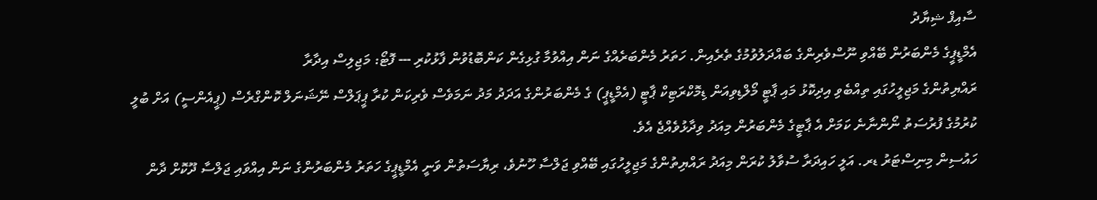ސާއިފް ޝިޔާދު
އެމްޑީޕީގެ މެންބަރުން ބޭއްވި ނޫސްވެރިންގެ ބައްދަލުވުމުގެ ތެރެއިން. ހަތަރު މެންބަރެއްގެ ނަން އިއްވުމާ ގުޅިގެން ކަންބޮޑުވުން ފާޅުކުރި --- ފޮޓޯ: މަޖިލިސް އިދާރާ
ރައްޔިތުންގެ މަޖިލީހުގައި ތިއްބެވި އިދިކޮޅު މައި ޕާޓީ މޯލްޑިވިއަން ޑިމޮކްރަޓިކް ޕާޓީ (އެމްޑީޕީ) ގެ މެންބަރުންގެ އަދަދު މަދު ނަމަވެސް ވެރިކަން ކުރާ ޕީޕަލްސް ނޭޝަނަލް ކޮންގްރެސް (ޕީއެންސީ) އަށް ބުލީ ކުރުމުގެ ފުރުސަތު ނޯންނާނެ ކަމަށް އެ ޕާޓީގެ މެންބަރުން މިއަދު ވިދާޅުވެއްޖެ އެވެ.
ހައުސިން މިނިސްޓަރު ޑރ. އަލީ ހައިދަރާ ސުވާލު ކުރަން މިއަދު ރައްޔިތުންގެ މަޖިލީހުގައި ބޭއްވި ޖަލްސާ ހޫނުވެ، ރިޔާސަތުން ވަނީ އެމްޑީޕީގެ ހަތަރު މެންބަރުންގެ ނަން އިއްވައި ޖަލްސާ ދޫކޮށް ދާން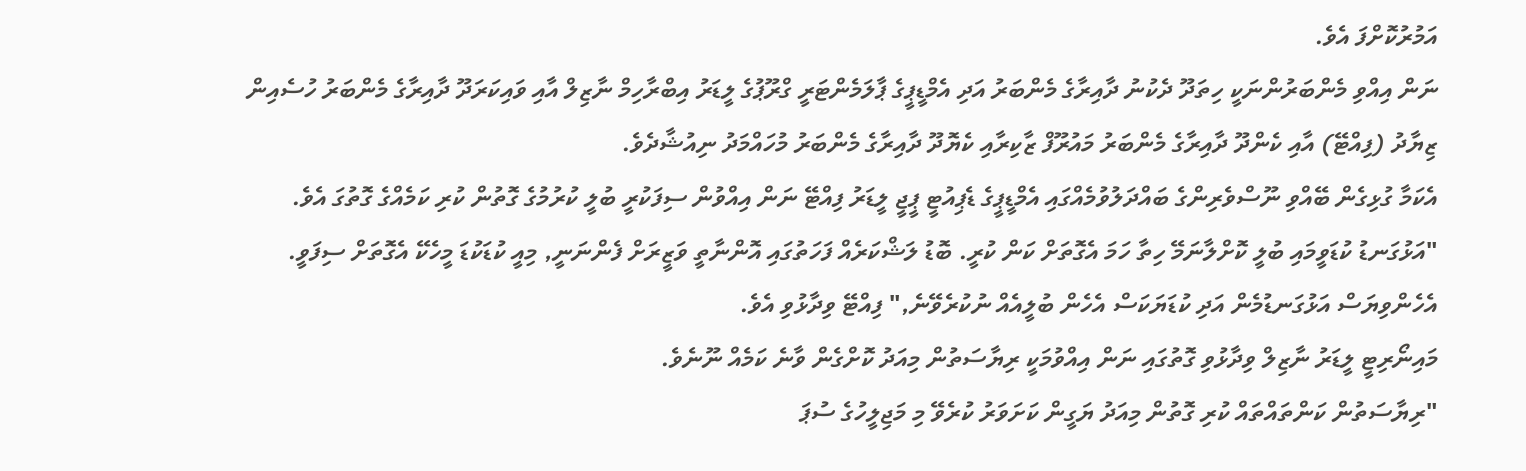އަމުރުކޮށްފަ އެވެ.
ނަން އިއްވި މެންބަރުންނަކީ ހިތަދޫ ދެކުނު ދާއިރާގެ މެންބަރު އަދި އެމްޑީޕީގެ ޕާލަމެންޓަރީ ގްރޫޕުގެ ލީޑަރު އިބްރާހިމް ނާޒިލް އާއި ވައިކަރަދޫ ދާއިރާގެ މެންބަރު ހުސެއިން ޒިޔާދު (ފިއްޓޭ) އާއި ކެންދޫ ދާއިރާގެ މެންބަރު މައުރޫފް ޒާކިރާއި ކެޔޮދޫ ދާއިރާގެ މެންބަރު މުހައްމަދު ނިއުޝާދެވެ.
އެކަމާ ގުޅިގެން ބޭއްވި ނޫސްވެރިންގެ ބައްދަލުވުމެއްގައި އެމްޑީޕީގެ ޑެޕިއުޓީ ޕީޖީ ލީޑަރު ފިއްޓޭ ނަން އިއްވުން ސިފަކުރީ ބުލީ ކުރުމުގެ ގޮތުން ކުރި ކަމެއްގެ ގޮތުގަ އެވެ.
"އަޅުގަނޑު ކުޑަވީމައި ބުލީ ކޮށްލާނަމޭ ހިތާ ހަމަ އެގޮތަށް ކަން ކުރީ. ބޮޑު ލަޝްކަރެއް ފަހަތުގައި އޮންނާތީ ވަޒީރަށް ފެންނަނީ, މިއީ ކުޑަކުޑަ މީހެކޭ އެގޮތަށް ސިފަވީ. އެހެންވިޔަސް އަޅުގަނޑުމެން އަދި ކުޑަޔަކަސް އެހެން ބުލީއެއް ނުކުރެވޭނެ," ފިއްޓޭ ވިދާޅުވި އެވެ.
މައިނޯރިޓީ ލީޑަރު ނާޒިލް ވިދާޅުވި ގޮތުގައި ނަން އިއްވުމަކީ ރިޔާސަތުން މިއަދު ކޮށްގެން ވާނެ ކަމެއް ނޫނެވެ.
"ރިޔާސަތުން ކަންތައްތައް ކުރި ގޮތުން މިއަދު ޔަގީން ކަށަވަރު ކުރެވޭ މި މަޖިލީހުގެ ސުޕަ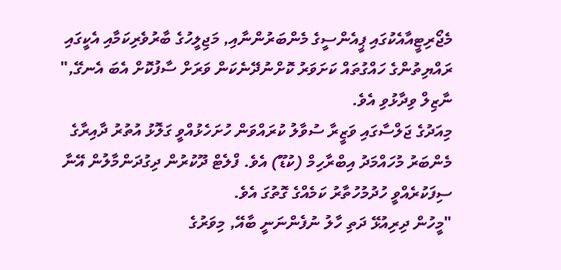މެޖޯރިޓީއާއެކުގައި ޕީއެންސީގެ މެންބަރުންނާއި, މަޖިލީހުގެ ބާރުވެރިކަމާއި އެކީގައި ރައްޔިތުންގެ ހައްގުތައް ކަށަވަރު ކޮށްނުދޭނެކަން ވަރަށް ސާފުކޮށް އެބަ އެނގޭ," ނާޒިލް ވިދާޅުވި އެވެ.
މިއަދުގެ ޖަލްސާގައި ވަޒީރާ ސުވާލު ކުރައްވަން ހުށަހެޅުއްވީ ގަލޮޅު އުތުރު ދާއިރާގެ މެންބަރު މުހައްމަދު އިބްރާހިމް (ކުޑޫ) އެވެ. ފްލެޓް ދޫކުރުން ދިގުދަންމާލުން އޭނާ ސިފަކުރެއްވީ ހުދުމުހުތާރު ކަމެއްގެ ގޮތުގަ އެވެ.
"މީހުން ދިރިއުޅޭ ދަތި ހާލު ނުފެންނަނީ ބާއޭ, މިވަރުގެ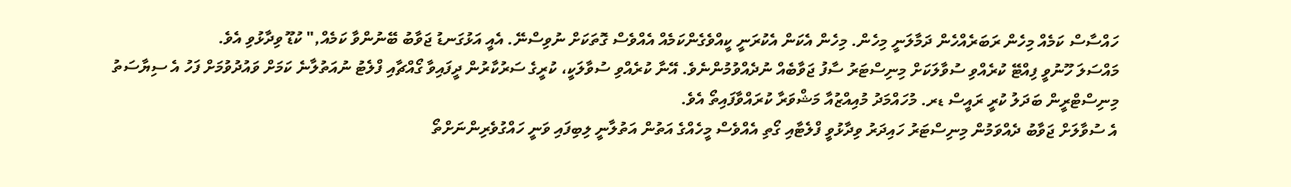ހައްސާސް ކަމެއް މިހެން ރަބަރެއްހެން ދަމާލަނީ މިހެން. މިހެން އެކަން އެކުރަނީ ކީއްވެގެންކަމެއް އެއްވެސް ގޮތަކަށް ނުވިސްނޭ. އެއީ އަޅުގަނޑު ޖަވާބު ބޭނުންވާ ކަމެއް," ކުޑޫ ވިދާޅުވި އެވެ.
މައްސަލަ ހޫނުވީ ފިއްޓޭ ކުރެއްވި ސުވާލަކަށް މިނިސްޓަރު ސާފު ޖަވާބެއް ނުދެއްވުމުންނެވެ. އޭނާ ކުރެއްވި ސުވާލަކީ، ކުރީގެ ސަރުކާރުން ދީފައިވާ ގޯއްޗާއި ފްލެޓު ނުއަތުލާނެ ކަމަށް ވައުދުވުމަށް ފަހު އެ ސިޔާސަތު މިނިސްޓްރީން ބަދަލު ކުރީ ރައީސް ޑރ. މުހައްމަދު މުއިއްޒުއާ މަޝްވަރާ ކުރައްވާފައިތޯ އެވެ.
އެ ސުވާލަށް ޖަވާބު ދެއްވަމުން މިނިސްޓަރު ހައިދަރު ވިދާޅުވީ ފްލެޓާއި ގޯތި އެއްވެސް މީހެއްގެ އަތުން އަތުލާނީ ލިބިފައި ވަނީ ހައްގުވެރިންނަށްތޯ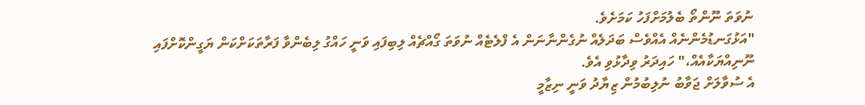ނުވަތަ ނޫންތޯ ބެލުމަށްފަހު ކަމަށެވެ.
"އަޅުގަނޑުމެންނެއް އެއްވެސް ބަދަލެއް ނުގެންނާނަން އެ ފްލެޓެއް ނުވަތަ ގޯއްޗެއް ލިބިފައި ވަނީ ހައްގު ލިބެންވާ ފަރާތަކަށްކަން ޔަގީންކޮށްފައި ނޫނިއްޔަކާއެއް،" ހައިދަރު ވިދާޅުވި އެވެ.
އެ ސުވާލަށް ޖަވާބު ނުލިބުމުން ޒިޔާދު ވަނީ ނިޒާމީ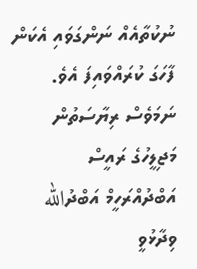ނުކުތާއެއް ނަންގަވައި އެކަން ފާހަގަ ކުރައްވައިފަ އެވެ. ނަމަވެސް ރިޔާސަތުން މަޖިލީހުގެ ރައީސް އަބްދުއްރަހީމް އަބްދުالله ވިދާޅުވީ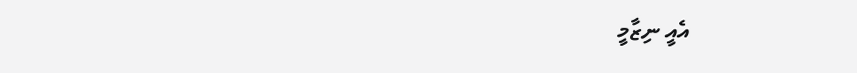އެއީ ނިޒާމީ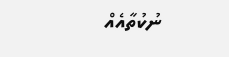ނުކުތާއެއް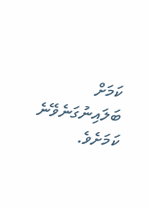ކަމަށް ބަލައިނުގަނެވޭނެ ކަމަށެވެ.